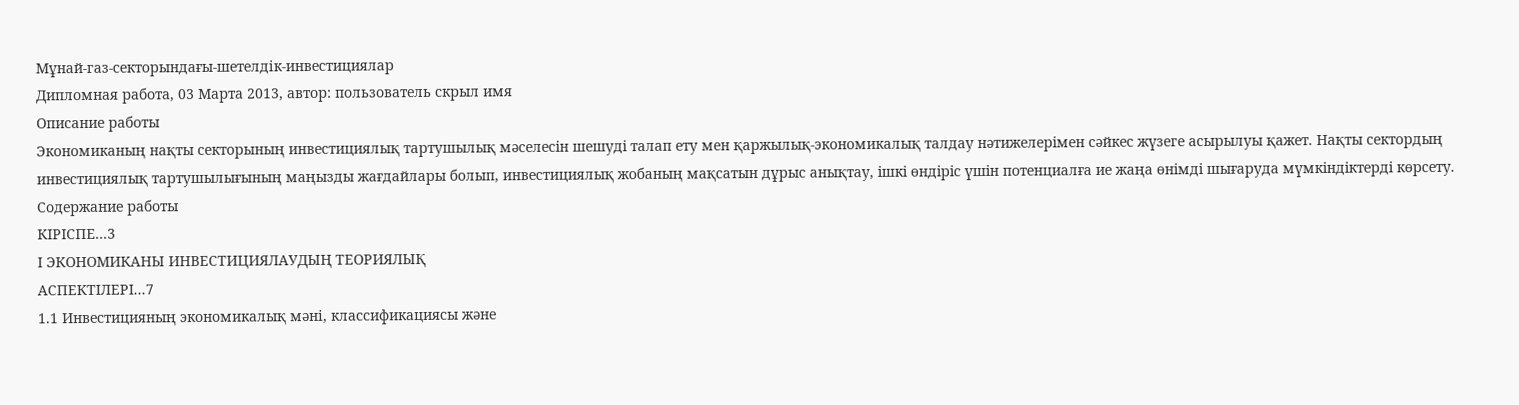Мұнай-газ-секторындағы-шетелдік-инвестициялар
Дипломная работа, 03 Марта 2013, автор: пользователь скрыл имя
Описание работы
Экономиканың нақты секторының инвестициялық тартушылық мәселесiн шешудi талап ету мен қаржылық-экономикалық талдау нәтижелерiмен сәйкес жүзеге асырылуы қажет. Нақты сектордың инвестициялық тартушылығының маңызды жағдайлары болып, инвестициялық жобаның мақсатын дұрыс анықтау, iшкi өндiрiс үшiн потенциалға ие жаңа өнiмдi шығаруда мүмкiндiктердi көрсету.
Содержание работы
КІРІСПЕ...3
І ЭКОНОМИКАНЫ ИНВЕСТИЦИЯЛАУДЫҢ ТЕОРИЯЛЫҚ
АСПЕКТІЛЕРІ...7
1.1 Инвестицияның экономикалық мәні, классификациясы және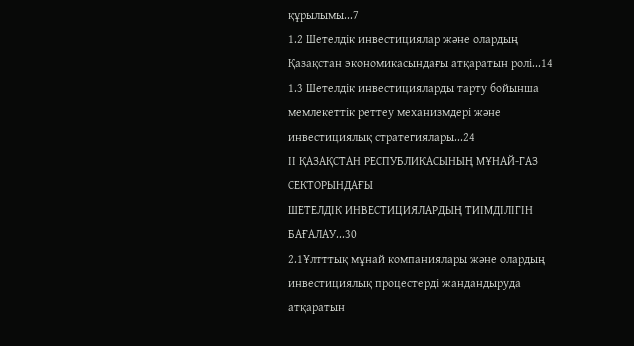құрылымы...7
1.2 Шетелдік инвестициялар және олардың Қазақстан экономикасындағы атқаратын ролі...14
1.3 Шетелдік инвестицияларды тарту бойынша мемлекеттік реттеу механизмдері және инвестициялық стратегиялары...24
ІІ ҚАЗАҚСТАН РЕСПУБЛИКАСЫНЫҢ МҰНАЙ-ГАЗ СЕКТОРЫНДАҒЫ
ШЕТЕЛДІК ИНВЕСТИЦИЯЛАРДЫҢ ТИІМДІЛІГІН БАҒАЛАУ...30
2.1Ұлтттық мұнай компаниялары және олардың инвестициялық процестерді жандандыруда атқаратын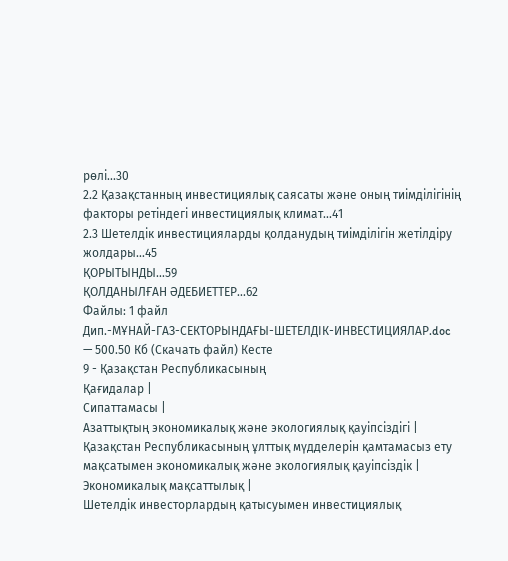рөлі...30
2.2 Қазақстанның инвестициялық саясаты және оның тиімділігінің факторы ретіндегі инвестициялық климат...41
2.3 Шетелдік инвестицияларды қолданудың тиімділігін жетілдіру жолдары...45
ҚОРЫТЫНДЫ...59
ҚОЛДАНЫЛҒАН ӘДЕБИЕТТЕР...62
Файлы: 1 файл
Дип.-МҰНАЙ-ГАЗ-СЕКТОРЫНДАҒЫ-ШЕТЕЛДІК-ИНВЕСТИЦИЯЛАР.doc
— 500.50 Кб (Скачать файл) Кесте
9 - Қазақстан Республикасының
Қағидалар |
Сипаттамасы |
Азаттықтың экономикалық және экологиялық қауіпсіздігі |
Қазақстан Республикасының ұлттық мүдделерін қамтамасыз ету мақсатымен экономикалық және экологиялық қауіпсіздік |
Экономикалық мақсаттылық |
Шетелдік инвесторлардың қатысуымен инвестициялық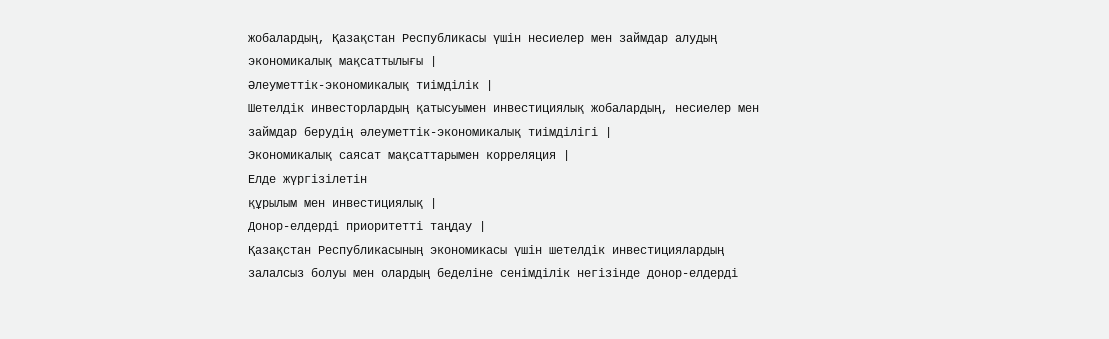жобалардың, Қазақстан Республикасы үшін несиелер мен займдар алудың экономикалық мақсаттылығы |
Әлеуметтік-экономикалық тиімділік |
Шетелдік инвесторлардың қатысуымен инвестициялық жобалардың, несиелер мен займдар берудің әлеуметтік-экономикалық тиімділігі |
Экономикалық саясат мақсаттарымен корреляция |
Елде жүргізілетін
құрылым мен инвестициялық |
Донор-елдерді приоритетті таңдау |
Қазақстан Республикасының экономикасы үшін шетелдік инвестициялардың залалсыз болуы мен олардың беделіне сенімділік негізінде донор-елдерді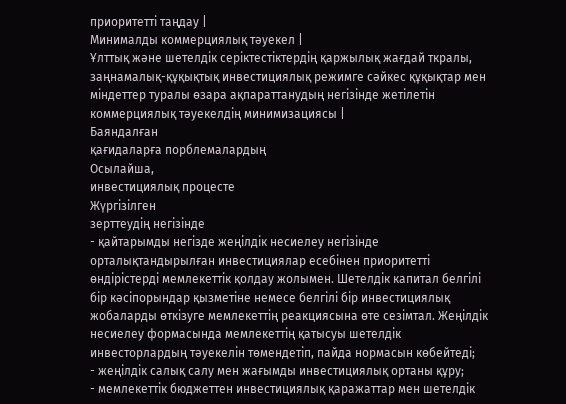приоритетті таңдау |
Минималды коммерциялық тәуекел |
Ұлттық және шетелдік серіктестіктердің қаржылық жағдай ткралы, заңнамалық-құқықтық инвестициялық режимге сәйкес құқықтар мен міндеттер туралы өзара ақпараттанудың негізінде жетілетін коммерциялық тәуекелдің минимизациясы |
Баяндалған
қағидаларға порблемалардың
Осылайша,
инвестициялық процесте
Жүргізілген
зерттеудің негізінде
- қайтарымды негізде жеңілдік несиелеу негізінде орталықтандырылған инвестициялар есебінен приоритетті өндірістерді мемлекеттік қолдау жолымен. Шетелдік капитал белгілі бір кәсіпорындар қызметіне немесе белгілі бір инвестициялық жобаларды өткізуге мемлекеттің реакциясына өте сезімтал. Жеңілдік несиелеу формасында мемлекеттің қатысуы шетелдік инвесторлардың тәуекелін төмендетіп, пайда нормасын көбейтеді;
- жеңілдік салық салу мен жағымды инвестициялық ортаны құру;
- мемлекеттік бюджеттен инвестициялық қаражаттар мен шетелдік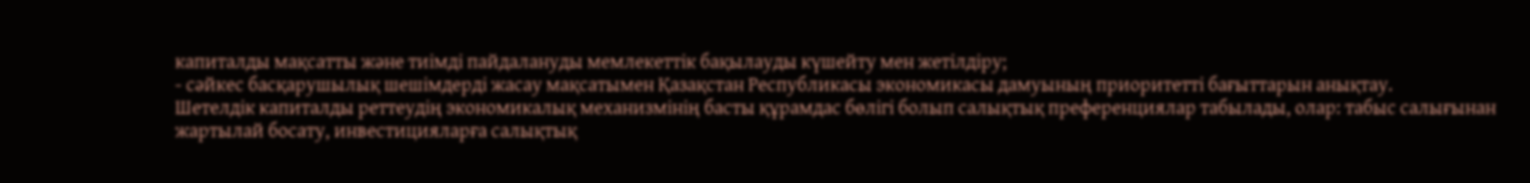капиталды мақсатты және тиімді пайдалануды мемлекеттік бақылауды күшейту мен жетілдіру;
- сәйкес басқарушылық шешімдерді жасау мақсатымен Қазақстан Республикасы экономикасы дамуының приоритетті бағыттарын анықтау.
Шетелдік капиталды реттеудің экономикалық механизмінің басты құрамдас бөлігі болып салықтық преференциялар табылады, олар: табыс салығынан жартылай босату, инвестицияларға салықтық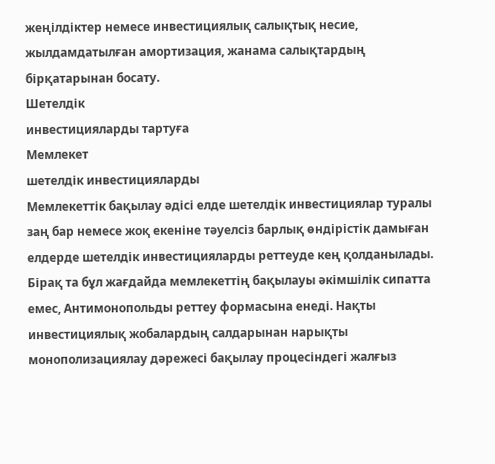жеңілдіктер немесе инвестициялық салықтық несие, жылдамдатылған амортизация, жанама салықтардың бірқатарынан босату.
Шетелдік
инвестицияларды тартуға
Мемлекет
шетелдік инвестицияларды
Мемлекеттік бақылау әдісі елде шетелдік инвестициялар туралы заң бар немесе жоқ екеніне тәуелсіз барлық өндірістік дамыған елдерде шетелдік инвестицияларды реттеуде кең қолданылады. Бірақ та бұл жағдайда мемлекеттің бақылауы әкімшілік сипатта емес, Антимонопольды реттеу формасына енеді. Нақты инвестициялық жобалардың салдарынан нарықты монополизациялау дәрежесі бақылау процесіндегі жалғыз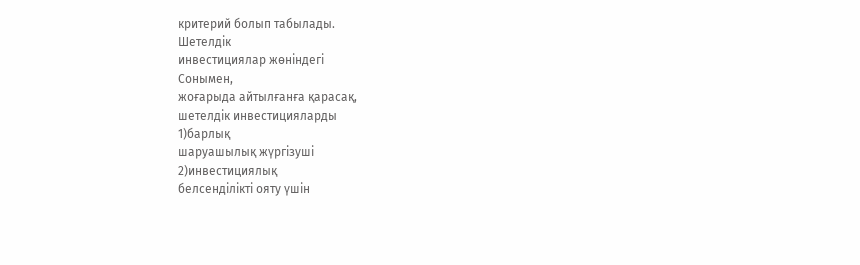критерий болып табылады.
Шетелдік
инвестициялар жөніндегі
Сонымен,
жоғарыда айтылғанға қарасақ,
шетелдік инвестицияларды
1)барлық
шаруашылық жүргізуші
2)инвестициялық
белсенділікті ояту үшін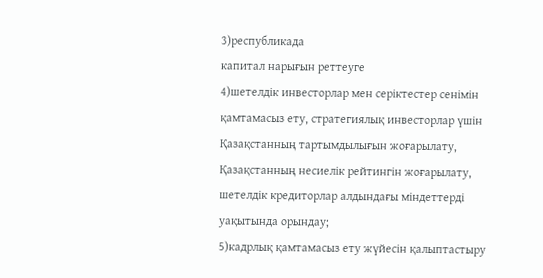3)республикада
капитал нарығын реттеуге
4)шетелдік инвесторлар мен серіктестер сенімін қамтамасыз ету, стратегиялық инвесторлар үшін Қазақстанның тартымдылығын жоғарылату, Қазақстанның несиелік рейтингін жоғарылату, шетелдік кредиторлар алдындағы міндеттерді уақытында орындау;
5)кадрлық қамтамасыз ету жүйесін қалыптастыру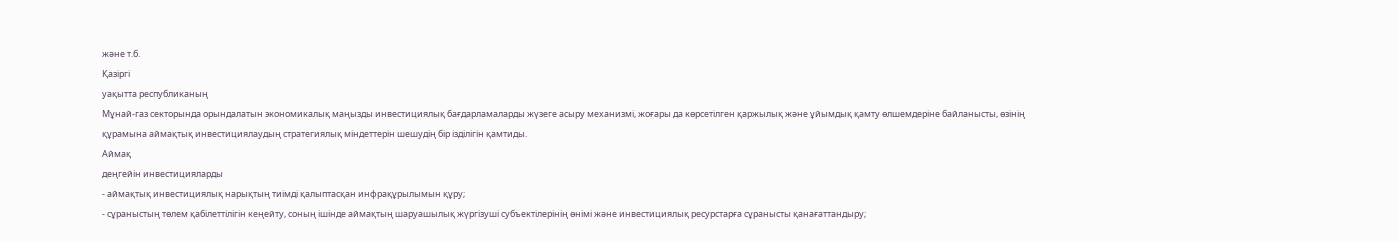және т.б.
Қазіргі
уақытта республиканың
Мұнай-газ секторында орындалатын экономикалық маңызды инвестициялық бағдарламаларды жүзеге асыру механизмі, жоғары да көрсетілген қаржылық және ұйымдық қамту өлшемдеріне байланысты, өзінің құрамына аймақтық инвестициялаудың стратегиялық міндеттерін шешудің бір ізділігін қамтиды.
Аймақ
деңгейін инвестицияларды
- аймақтық инвестициялық нарықтың тиімді қалыптасқан инфрақұрылымын құру;
- сұраныстың төлем қабілеттілігін кеңейту, соның ішінде аймақтың шаруашылық жүргізуші субъектілерінің өнімі және инвестициялық ресурстарға сұранысты қанағаттандыру;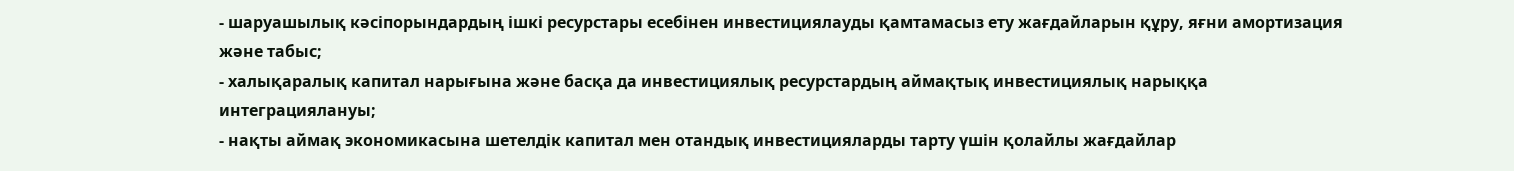- шаруашылық кәсіпорындардың ішкі ресурстары есебінен инвестициялауды қамтамасыз ету жағдайларын құру, яғни амортизация және табыс;
- халықаралық капитал нарығына және басқа да инвестициялық ресурстардың аймақтық инвестициялық нарыққа интеграциялануы;
- нақты аймақ экономикасына шетелдік капитал мен отандық инвестицияларды тарту үшін қолайлы жағдайлар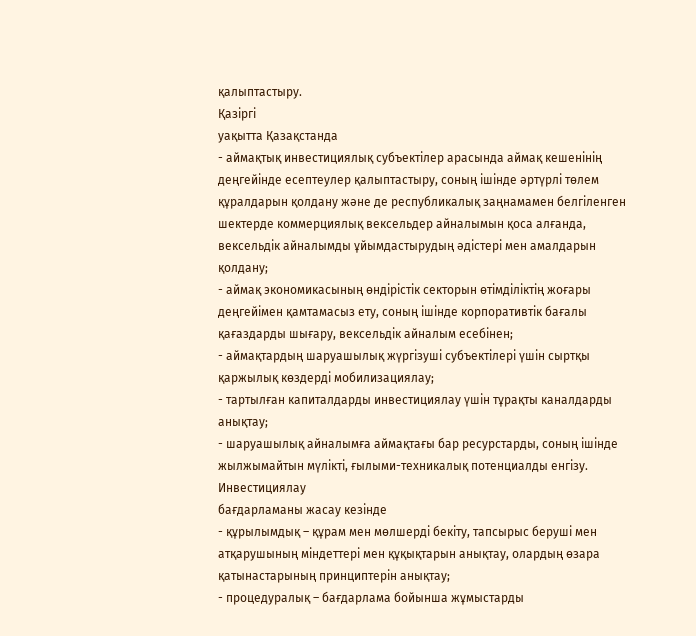қалыптастыру.
Қазіргі
уақытта Қазақстанда
- аймақтық инвестициялық субъектілер арасында аймақ кешенінің деңгейінде есептеулер қалыптастыру, соның ішінде әртүрлі төлем құралдарын қолдану және де республикалық заңнамамен белгіленген шектерде коммерциялық вексельдер айналымын қоса алғанда, вексельдік айналымды ұйымдастырудың әдістері мен амалдарын қолдану;
- аймақ экономикасының өндірістік секторын өтімділіктің жоғары деңгейімен қамтамасыз ету, соның ішінде корпоративтік бағалы қағаздарды шығару, вексельдік айналым есебінен;
- аймақтардың шаруашылық жүргізуші субъектілері үшін сыртқы қаржылық көздерді мобилизациялау;
- тартылған капиталдарды инвестициялау үшін тұрақты каналдарды анықтау;
- шаруашылық айналымға аймақтағы бар ресурстарды, соның ішінде жылжымайтын мүлікті, ғылыми-техникалық потенциалды енгізу.
Инвестициялау
бағдарламаны жасау кезінде
- құрылымдық – құрам мен мөлшерді бекіту, тапсырыс беруші мен атқарушының міндеттері мен құқықтарын анықтау, олардың өзара қатынастарының принциптерін анықтау;
- процедуралық – бағдарлама бойынша жұмыстарды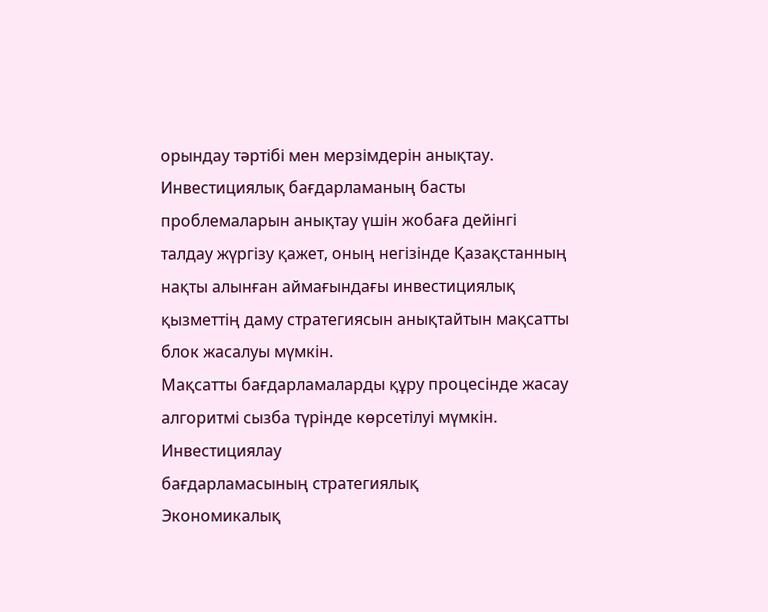орындау тәртібі мен мерзімдерін анықтау.
Инвестициялық бағдарламаның басты проблемаларын анықтау үшін жобаға дейінгі талдау жүргізу қажет, оның негізінде Қазақстанның нақты алынған аймағындағы инвестициялық қызметтің даму стратегиясын анықтайтын мақсатты блок жасалуы мүмкін.
Мақсатты бағдарламаларды құру процесінде жасау алгоритмі сызба түрінде көрсетілуі мүмкін.
Инвестициялау
бағдарламасының стратегиялық
Экономикалық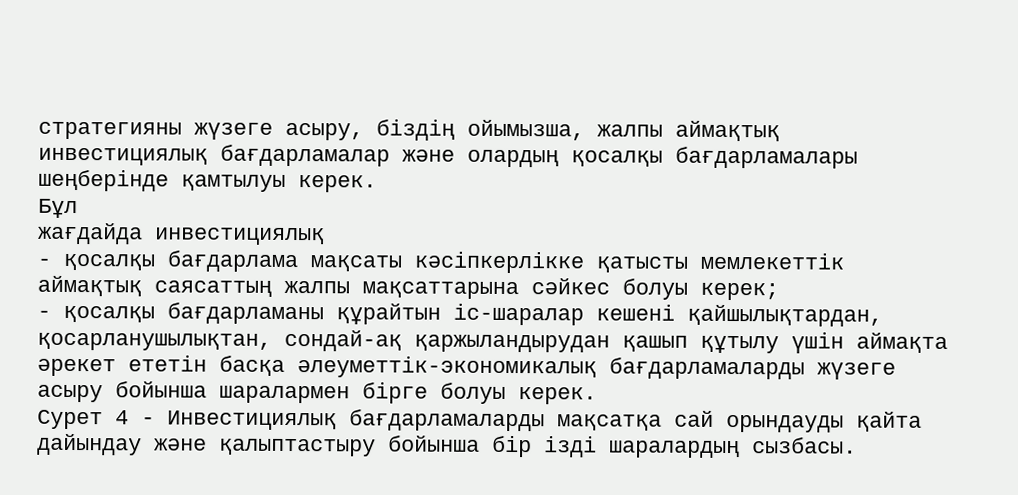стратегияны жүзеге асыру, біздің ойымызша, жалпы аймақтық инвестициялық бағдарламалар және олардың қосалқы бағдарламалары шеңберінде қамтылуы керек.
Бұл
жағдайда инвестициялық
- қосалқы бағдарлама мақсаты кәсіпкерлікке қатысты мемлекеттік аймақтық саясаттың жалпы мақсаттарына сәйкес болуы керек;
- қосалқы бағдарламаны құрайтын іс-шаралар кешені қайшылықтардан, қосарланушылықтан, сондай-ақ қаржыландырудан қашып құтылу үшін аймақта әрекет ететін басқа әлеуметтік-экономикалық бағдарламаларды жүзеге асыру бойынша шаралармен бірге болуы керек.
Сурет 4 - Инвестициялық бағдарламаларды мақсатқа сай орындауды қайта дайындау және қалыптастыру бойынша бір ізді шаралардың сызбасы.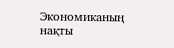Экономиканың
нақты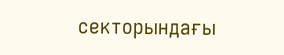секторындағы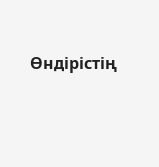Өндірістің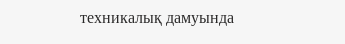техникалық дамуында